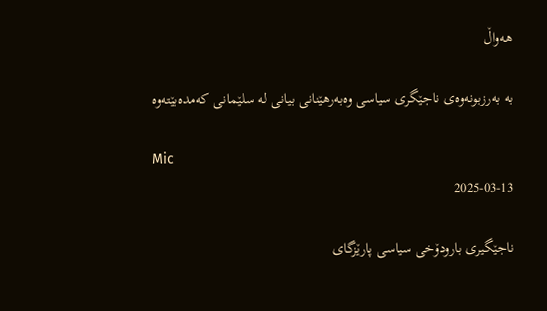هەواڵ

بە بەرزبونەوەی ناجێگری سیاسی وه‌به‌رهێنانى بیانى لە سلێمانی کەمدەبێتەوە

Mic
2025-03-13

ناجێگیرى بارودۆخى سیاسی پارێزگاى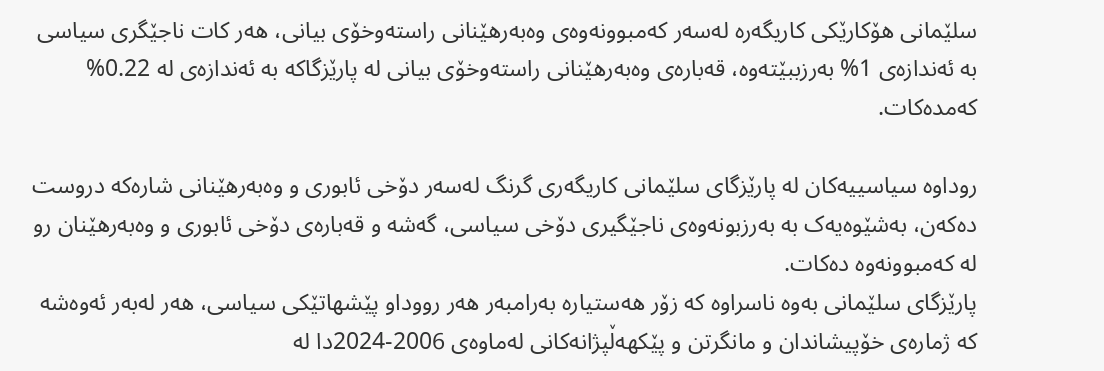سلێمانى هۆكارێكى كاریگه‌ره‌ له‌سه‌ر كه‌مبوونه‌وه‌ى وه‌به‌رهێنانى راسته‌وخۆى بیانى، هەر کات ناجێگری سیاسی بە ئه‌ندازه‌ى 1% به‌رزببێته‌وه‌، قه‌باره‌ى وه‌به‌رهێنانى راسته‌وخۆى بیانى له‌ پارێزگاکە به‌ ئه‌ندازه‌ى له‌ 0.22% كه‌مده‌كات.

روداوە سیاسییەکان لە پارێزگای سلێمانی کاریگەری گرنگ لەسەر دۆخی ئابوری و وەبەرهێنانی شارەکە دروست دەکەن، بەشێوەیەک بە بەرزبونەوەی ناجێگیری دۆخی سیاسی، گەشە و قەبارەی دۆخی ئابوری و وەبەرهێنان رو لە کەمبوونەوە دەکات.
پارێزگاى سلێمانى به‌وه‌ ناسراوه‌ كه‌ زۆر هه‌ستیاره‌ به‌رامبه‌ر هه‌ر رووداو پێشهاتێكى سیاسی، هه‌ر له‌به‌ر ئه‌وه‌شه‌ كه‌ ژماره‌ى خۆپیشاندان و مانگرتن و پێكهه‌ڵپژانه‌كانى له‌ماوه‌ى 2006-2024دا له‌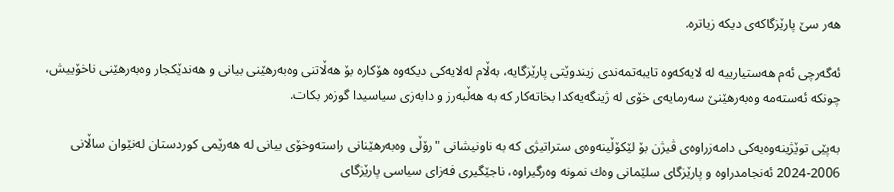هه‌ر سێ پارێزگاكه‌ى دیكه‌ زیاتره‌.

ئەگەرچی ئەم هەستیارییە لە لایەکەوە تایبه‌تمه‌ندى زیندوێتى پارێزگایه‌، به‌ڵام له‌لایه‌كى دیكه‌وه‌ هۆكاره‌ بۆ هه‌ڵاتنى وه‌به‌رهێنى بیانى و هه‌ندێكجار وه‌به‌رهێنى ناخۆییش، چونكه‌ ئه‌سته‌مه‌ وه‌به‌رهێنێ سه‌رمایه‌ى خۆى له‌ ژینگه‌یه‌كدا بخاته‌كار كه‌ به‌ هه‌ڵبه‌رز و دابه‌زی سیاسیدا گوزه‌ر بكات.

بەپێی توێژینەوەیەکی دامەزراوەی ڤیژن بۆ لێکۆڵینەوەی ستراتیژی کە بە ناونیشانی "رۆڵى وه‌به‌رهێنانى راسته‌وخۆى بیانى له‌ هه‌رێمى كوردستان له‌نێوان ساڵانى 2006-2024 ئەنجامدراوە و پارێزگاى سلێمانى وه‌ك نمونه‌ وەرگیراوە، ناجێگیرى فه‌زاى سیاسی پارێزگاى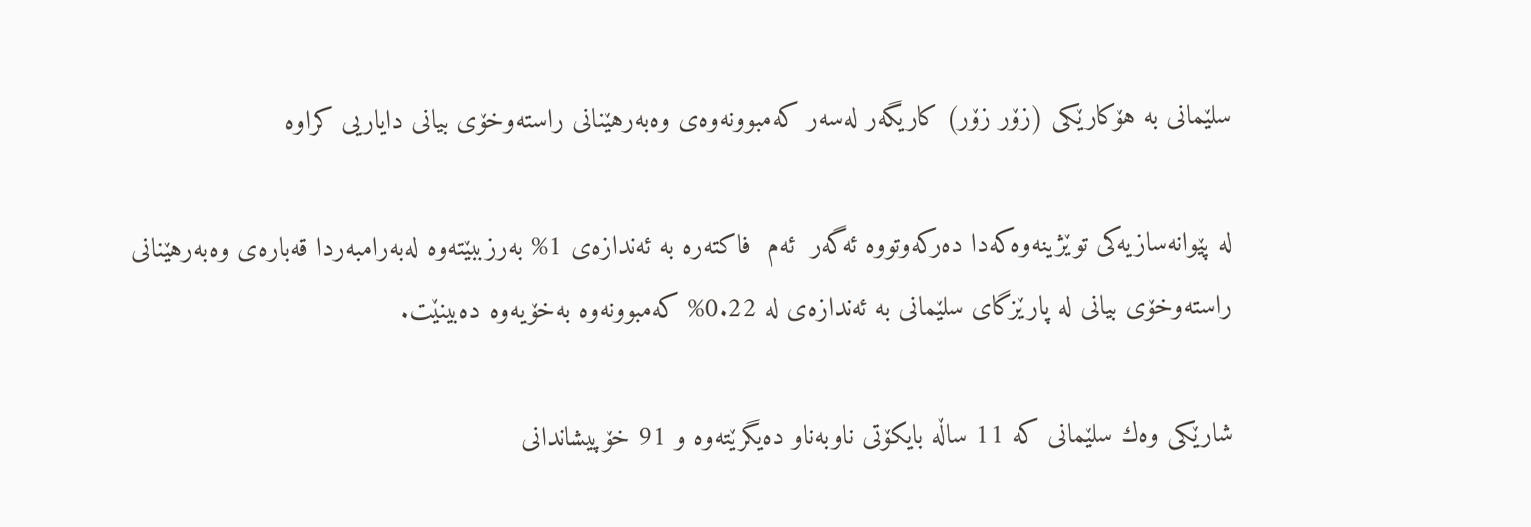سلێمانى به‌ هۆكارێكى (زۆر زۆر) كاریگه‌ر له‌سه‌ر كه‌مبوونه‌وه‌ى وه‌به‌رهێنانى راسته‌وخۆى بیانى دایاریی کراوە

له‌ پێوانه‌سازیەکی توێژینەوەکەدا ده‌ركه‌وتووه‌ ئه‌گه‌ر  ئه‌م  فاكته‌ره‌ به‌ ئه‌ندازه‌ى 1% به‌رزببێته‌وه‌ له‌به‌رامبه‌ردا قه‌باره‌ى وه‌به‌رهێنانى راسته‌وخۆى بیانى له‌ پارێزگاى سلێمانى به‌ ئه‌ندازه‌ى له‌ 0.22% كه‌مبوونه‌وه‌ به‌خۆیه‌وه‌ ده‌بینێت.

شارێكى وه‌ك سلێمانى كه‌ 11 ساڵه‌ بایكۆتى ناوبه‌ناو ده‌یگرێته‌وه‌ و 91 خۆپیشاندانى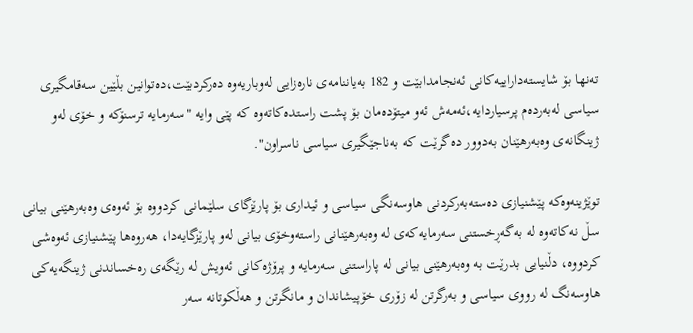ته‌نها بۆ شایسته‌داراییه‌كانى ئه‌نجامدابێت و 182 به‌یاننامه‌ى ناره‌زایی له‌وباریه‌وه‌ ده‌ركردبێت،ده‌توانین بڵێین سه‌قامگیرى سیاسی له‌به‌رده‌م پرسیاردایه‌،ئه‌مه‌ش ئه‌و میتۆده‌مان بۆ پشت راستده‌كاته‌وه‌ كه‌ پێی وایە "سه‌رمایه‌ ترسنۆكه‌ و خۆى له‌و ژینگانه‌ى وه‌به‌رهێنان به‌دوور ده‌گرێت كه‌ به‌ناجێگیرى سیاسى ناسراون".

توێژینەوەکە پێشنیازی ده‌سته‌به‌ركردنى هاوسه‌نگی سیاسی و ئیدارى بۆ پارێزگاى سلێمانى کردووە بۆ ئه‌وه‌ى وه‌به‌رهێنى بیانى سڵ نه‌كاته‌وه‌ له‌ به‌گه‌ڕخستنى سه‌رمایه‌كه‌ى له‌ وه‌به‌رهێنانى راسته‌وخۆى بیانى له‌و پارێزگایه‌دا، هەروەها پێشنیازی ئەوەشی کردووە، دڵنیایی بدرێت به‌ وه‌به‌رهێنى بیانى له‌ پاراستنى سه‌رمایه‌ و پرۆژه‌كانى ئه‌ویش له‌ رێگه‌ى ره‌خساندنى ژینگه‌یه‌كى هاوسه‌نگ له‌ رووى سیاسی و به‌رگرتن له‌ زۆرى خۆپیشاندان و مانگرتن و هه‌ڵكوتانه‌ سه‌ر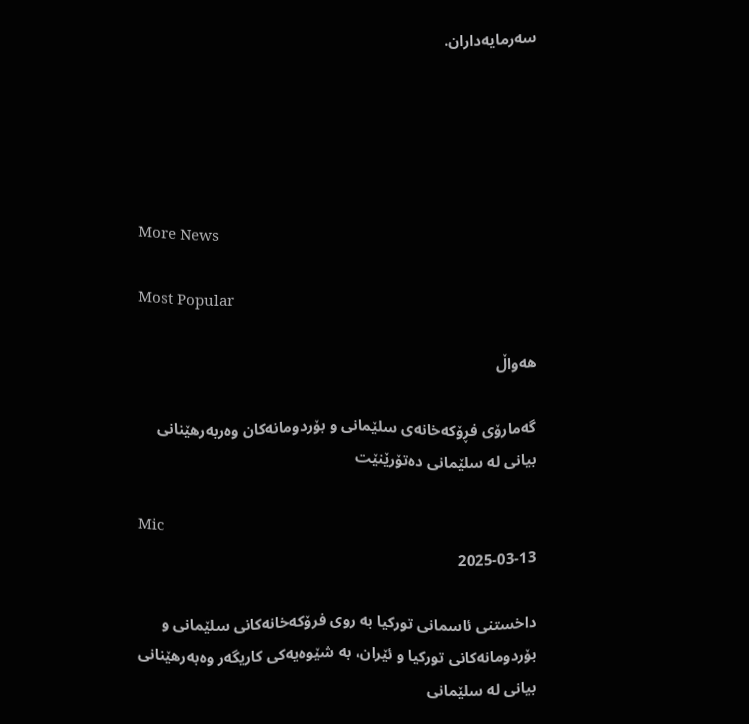سه‌رمایه‌داران.





More News

Most Popular

هەواڵ

گەمارۆی فڕۆکەخانەی سلێمانی و بۆردومانەکان وەربەرهێنانی بیانی لە سلێمانی دەتۆرێنێت

Mic
2025-03-13

داخستنی ئاسمانی تورکیا بە روی فرۆکەخانەکانی سلێمانی و بۆردومانەکانی تورکیا و ئێران، بە شێوەیەکی کاریگەر وەبەرهێنانی بیانی لە سلێمانی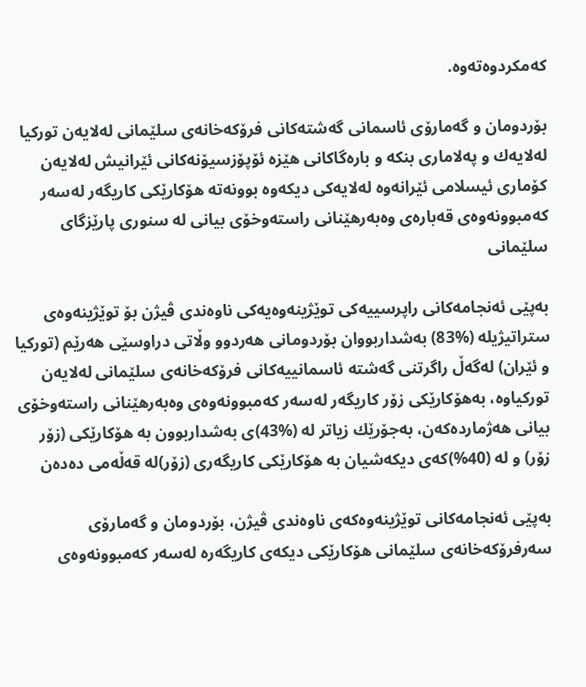کەمکردوەتەوە.

بۆردومان و گه‌مارۆى ئاسمانى گه‌شته‌كانى فرۆكه‌خانه‌ى سلێمانى له‌لایه‌ن توركیا له‌لایه‌ك و په‌لامارى بنكه‌ و باره‌گاكانى هێزه‌ ئۆپۆزسیۆنه‌كانى ئێرانیش له‌لایه‌ن كۆمارى ئیسلامى ئێرانه‌وه‌ له‌لایه‌كى دیكه‌وه‌ بوونه‌ته‌ هۆكارێكى كاریگه‌ر له‌سه‌ر كه‌مبوونه‌وه‌ى قه‌باره‌ى وه‌به‌رهێنانى راسته‌وخۆى بیانى له‌ سنورى پارێزگاى سلێمانى

بەپێی ئەنجامەکانی راپرسییەکی توێژینەوەیەکی ناوەندی ڤیژن بۆ توێژینەوەی ستراتیژیله‌ (%83) به‌شداربووان بۆردومانى هه‌ردوو وڵاتى دراوسێى هه‌رێم (توركیا و ئێران) له‌گه‌ڵ راگرتنى گه‌شته‌ ئاسمانییه‌كانى فرۆكه‌خانه‌ى سلێمانى له‌لایه‌ن توركیاوه‌، به‌هۆكارێكى زۆر كاریگه‌ر له‌سه‌ر كه‌مبوونه‌وه‌ى وه‌به‌رهێنانى راسته‌وخۆى بیانى هه‌ژمارده‌كه‌ن، به‌جۆرێك زیاتر له‌ (%43)ى به‌شداربوون به‌ هۆكارێكى (زۆر زۆر) و له‌ (40%)كه‌ى دیكه‌شیان به‌ هۆكارێكى كاریگه‌رى (زۆر)له‌ قه‌ڵه‌مى ده‌ده‌ن

بەپێی ئەنجامەکانی توێژینەوەکەی ناوەندی ڤیژن، بۆردومان و گه‌مارۆى سه‌رفرۆكه‌خانه‌ى سلێمانى هۆكارێكى دیكه‌ى كاریگه‌ره‌ له‌سه‌ر كه‌مبوونه‌وه‌ى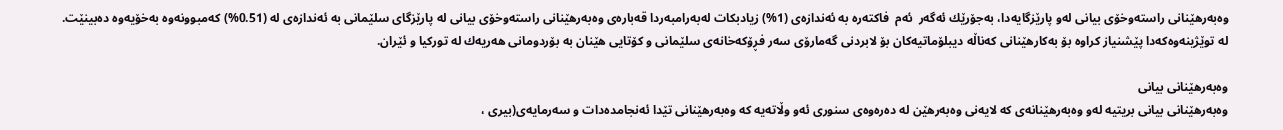وه‌به‌رهێنانى راسته‌وخۆى بیانى له‌و پارێزگایه‌دا، به‌جۆرێك ئه‌گه‌ر  ئه‌م  فاكته‌ره‌ به‌ ئه‌ندازه‌ى (1%) زیادبكات له‌به‌رامبه‌ردا قه‌باره‌ى وه‌به‌رهێنانى راسته‌وخۆى بیانى له‌ پارێزگاى سلێمانى به‌ ئه‌ندازه‌ى له‌ (0.51%) كه‌مبوونه‌وه‌ به‌خۆیه‌وه‌ ده‌بینێت.
لە توێژینەوەکەدا پێشنیاز کراوە بۆ به‌كارهێنانى كه‌ناڵه‌ دیبلۆماتیه‌كان بۆ لابردنى گه‌مارۆى سه‌ر فڕۆكه‌خانه‌ى سلێمانى و كۆتایی هێنان به‌ بۆردومانى هه‌ریه‌ك له‌ توركیا و ئێران.

وه‌به‌رهێنانى بیانی
وه‌به‌رهێنانى بیانی بریتیه‌ له‌و وه‌به‌رهێنانه‌ى كه‌ لایه‌نى وه‌به‌رهێن له‌ ده‌ره‌وه‌ى سنورى ئه‌و وڵاته‌یه‌ كه‌ وه‌به‌رهێنانى تێدا ئه‌نجامده‌دات و سه‌رمایه‌ى(بیرى ،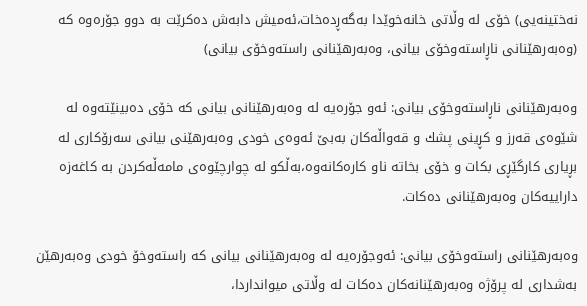نه‌ختینه‌یی) خۆى له‌ وڵاتی خانه‌خوێدا به‌گه‌ڕده‌خات،ئه‌میش دابه‌ش ده‌كرێت به‌ دوو جۆره‌وه‌ كه‌ (وه‌به‌رهێنانى ناڕاسته‌وخۆى بیانى، وه‌به‌رهێنانى راسته‌وخۆى بیانى)

وه‌به‌رهێنانى ناڕاسته‌وخۆى بیانى: ئه‌و جۆره‌یه‌ له‌ وه‌به‌رهێنانى بیانى كه‌ خۆى ده‌بینێته‌وه‌ له‌ شێوه‌ى قه‌رز و كڕینى پشك و قه‌واڵه‌كان به‌بێ ئه‌وه‌ى خودى وه‌به‌رهێنى بیانى سه‌رۆكارى له‌ بڕیارى كارگێڕى بكات و خۆى بخاته‌ ناو كاره‌كانه‌وه‌،به‌ڵكو له‌ چوارچێوه‌ى مامه‌ڵه‌كردن به‌ كاغه‌زه‌ داراییه‌كان وه‌به‌رهێنانى ده‌كات.

وه‌به‌رهێنانى راسته‌وخۆى بیانى: ئه‌وجۆره‌یه‌ له‌ وه‌به‌رهێنانى بیانى كه‌ راسته‌وخۆ خودى وه‌به‌رهێن به‌شدارى له‌ پرۆژه‌ وه‌به‌رهێنانه‌كان ده‌كات له‌ وڵاتى میوانداردا،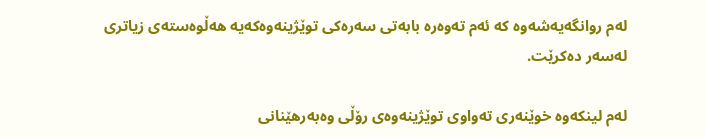له‌م روانگه‌یه‌شه‌وه‌ كه‌ ئه‌م ته‌وه‌ره‌ بابه‌تى سه‌ره‌كى توێژینه‌وه‌كه‌یه‌ هه‌ڵوه‌سته‌ى زیاترى له‌سه‌ر ده‌كرێت.

لەم لینکەوە خوێنەری تەواوی توێژینەوەی رۆڵى وه‌به‌رهێنانى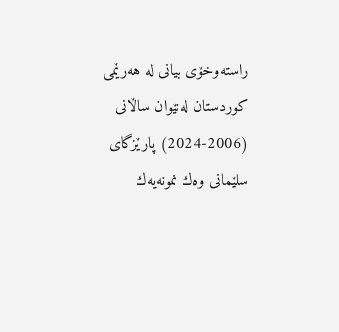راسته‌وخۆى بیانى له‌ هه‌رێمى كوردستان له‌نێوان ساڵانى (2006-2024) پارێزگاى سلێمانى وه‌ك نمونه‌یه‌ك